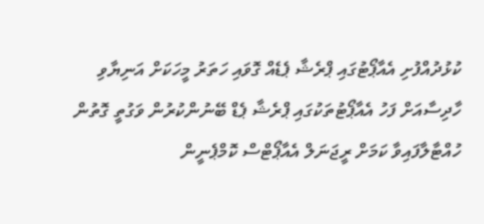ކުޅުދުއްފުށި އެއާޕޯޓުގައި ޕްރެޝާ ޕެޑެއް ގޮވައި ހަތަރު މީހަކަށް އަނިޔާވި ހާދިސާއަށް ފަހު އެއާޕޯޓުތަކުގައި ޕްރެޝާ ޕެޑް ބޭނުންކުރުން ވަގުތީ ގޮތުން ހުއްޓާލާފައިވާ ކަމަށް ރީޖަނަލް އެއާޕޯޓްސް ކޮމްޕެނީން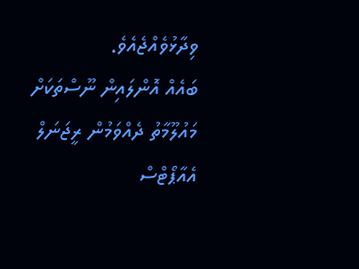ވިދާޅުވެއްޖެއެވެ.
ބައެއް އޮންލައިން ނޫސްތަކަށް މައުލޫމާތު ދެއްވަމުން ރީޖަނަލް އެއާޕޯޓްސް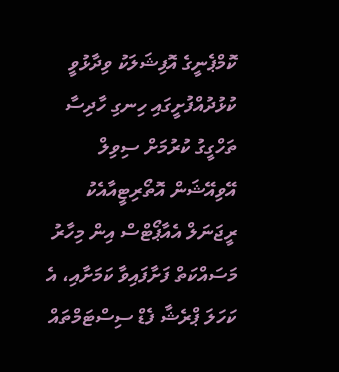ކޮމްޕެނީގެ އޮފިޝަލަކު ވިދާޅުވީ ކުޅުދުއްފުށީގައި ހިނގި ހާދިސާ ތަހްގީގު ކުރުމަށް ސިވިލް އޭވިއޭޝަން އޮތޯރިޓީއާއެކު ރީޖަނަލް އެއާޕޯޓްސް އިން މިހާރު މަސައްކަތް ފަށާފައިވާ ކަމަށާއި، އެ ކަހަލަ ޕްރެޝާ ފެޑް ސިސްޓަމްތައް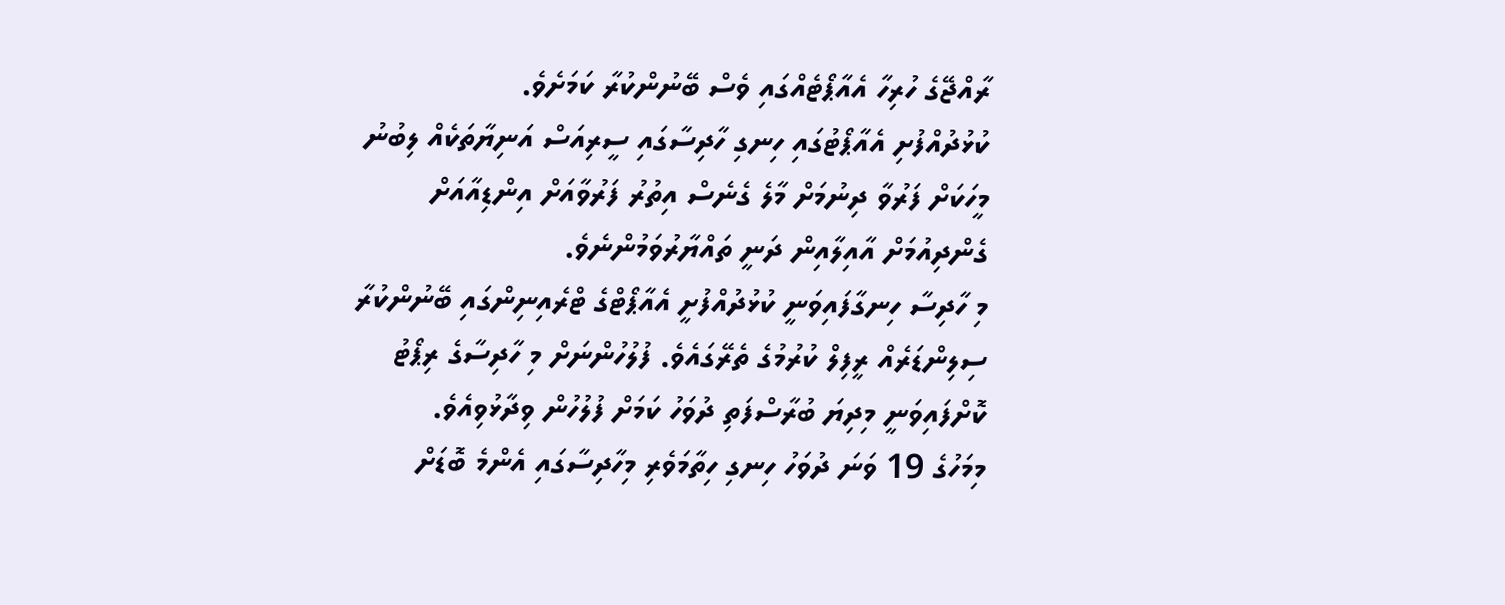ރާއްޖޭގެ ހުރިހާ އެއާޕޯޓެއްގައި ވެސް ބޭނުންކުރާ ކަމަށެވެ.
ކުޅުދުއްފުށި އެއާޕޯޓުގައި ހިނގި ހާދިސާގައި ސީރިއަސް އަނިޔާތަކެއް ލިބުނު މީހަކަށް ފަރުވާ ދިނުމަށް މާލެ ގެނެސް އިތުރު ފަރުވާއަށް އިންޑިއާއަށް ގެންދިއުމަށް އާއިލާއިން ދަނީ ތައްޔާރުވަމުންނެވެ.
މި ހާދިސާ ހިނގާފައިވަނީ ކުޅުދުއްފުށީ އެއާޕޯޓްގެ ޓްރެއިނިންގައި ބޭނުންކުރާ ސިލިންޑަރެއް ރީފިލް ކުރުމުގެ ތެރޭގައެވެ. ފުލުހުންނަށް މި ހާދިސާގެ ރިޕޯޓު ކޮށްފައިވަނީ މިދިޔަ ބުރާސްފަތި ދުވަހު ކަމަށް ފުލުހުން ވިދާޅުވިއެވެ.
މިމަހުގެ 19 ވަނަ ދުވަހު ހިނގި ހިތާމަވެރި މިހާދިސާގައި އެންމެ ބޮޑަށް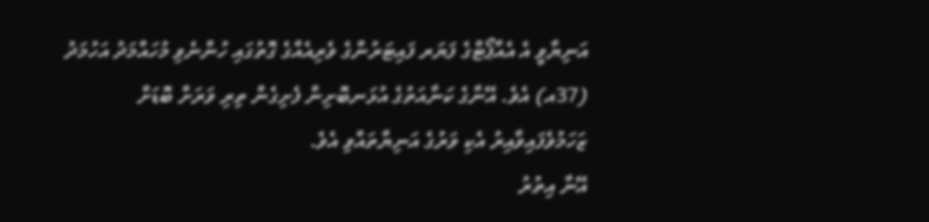އަނިޔާވީ އެ އެއާޕޯޓްގެ ފަޔަރ ފައިޓަރުންގެ ވެރިއެއްގެ ގޮތުގައި ހުންނެވި މުހައްމަދު އަހުމަދު (37އ) އެވެ. އޭނާގެ ކަނާއަތުގެ އުޅަނބޮށިން ފެށިގެން ތިރި ވަރަށް ބޮޑަށް ޒަހަމުވެފައިވާއިރު އެކި ވަރުގެ އަނިޔާތައްވި އެވެ.
އޭނާ އިތުރު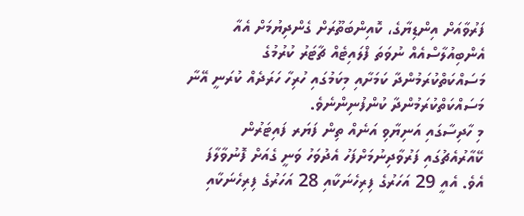ފަރުވާއަށް އިންޑިޔާގެ، ކޮއިންބަތޫރަށް ގެންދިޔުމަށް އެއާ އެންބިއުލާސްއެއް ނުވަތަ ފްލައިޓެއް ޗާޓަރު ކުރުމުގެ މަސައްކަތްކުރަމުންދާ ކަމަށާއި މިކަމުގައި ހުރިހާ ހަރަދެއް ކުރަނީ އޭނާ މަސައްކަތްކުރަމުންދާ ކުންފުނިންނެވެ.
މި ހާދިސާގައި އަނިޔާވި އަނެއް ތިން ފަޔަރ ފައިޓަރުން ކޭއާރުއެޗުގައި ފަރުވާދިނުމަށްފަހު އެދުވަހު ވަނީ ގެއަށް ފޮނުވާލާފަ އެވެ. އެއީ 29 އަހަރުގެ ފިރިހެނަކާއި 28 އަހަރުގެ ފިރިހެނަކާއި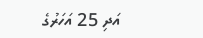އަދި 25 އަހަރުގެ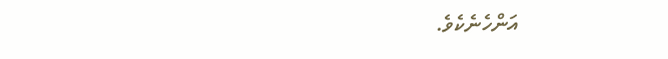އަންހެނެކެވެ.